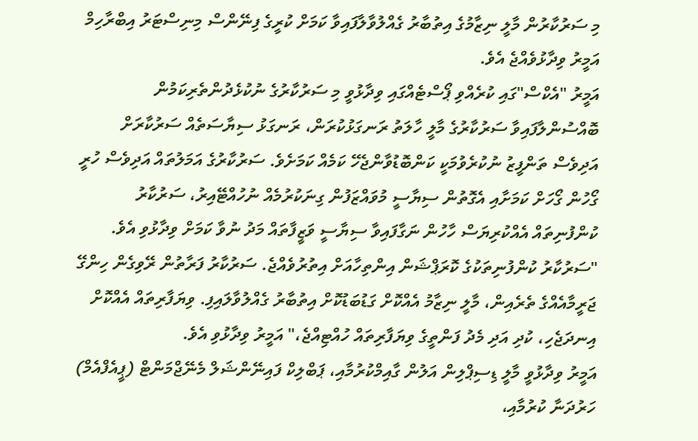މި ސަރުކާރުން މާލީ ނިޒާމުގެ އިތުބާރު ގެއްލުވާލާފައިވާ ކަމަށް ކުރީގެ ފިނޭންސް މިނިސްޓަރު އިބްރާހިމް އަމީރު ވިދާޅުވެއްޖެ އެވެ.
އަމީރު "އެކްސް"ގައި ކުރެއްވި ޕޯސްޓެއްގައި ވިދާޅުވީ މި ސަރުކާރުގެ ނުކުޅެދުންތެރިކަމުން ބޮއްސުންލާފައިވާ ސަރުކާރުގެ މާލީ ހާލަތު ރަނގަޅުކުރަން، ރަނގަޅު ސިޔާސަތެއް ސަރުކާރަށް އަދިވެސް ތަންފީޒު ނުކުރެވުމަކީ ކަންބޮޑުވާންޖެހޭ ކަމެއް ކަމަށެވެ. ސަރުކާރުގެ އަމަލުތައް އަދިވެސް ހުރީ ގޯހުން ގޯހަށް ކަމަށާއި އެގޮތުން ސިޔާސީ މުވައްޒަފުން ގިނަކުރުމެއް ނުހުއްޓޭއިރު، ސަރުކާރު ކުންފުނިތައް އެއްކުރިޔަސް ހާހުން ނަގާފައިވާ ސިޔާސީ ވަޒީފާތައް މަދު ނުވާ ކަމަށް ވިދާޅުވި އެވެ.
"ސަރުކާރު ކުންފުނިތަކުގެ ކޮރަޕްޝަން އިންތިހާއަށް އިތުރުވެއްޖެ. ސަރުކާރު ފަރާތުން ރޭވިގެން ހިންގޭ ޖަރީމާއެއްގެ ތެރެއިން، މާލީ ނިޒާމު އެއްކޮށް ގަޑުބަޑުކޮށް އިތުބާރު ގެއްލުވާލައިފި. ވިޔަފާރިތައް އެއްކޮށް އިނދަޖެހި، ކުދި އަދި މެދު ފަންތީގެ ވިޔަފާރިތައް ހުއްޓިއްޖެ،" އަމީރު ވިދާޅުވި އެވެ.
އަމީރު ވިދާޅުވީ މާލީ ޑިސިޕްލިން އަލުން ގާއިމްކުރުމާއި، ޕަބްލިކް ފައިނޭންޝަލް މެނޭޖްމަންޓް (ޕީއެފްއެމް) ހަރުދަނާ ކުރުމާއި،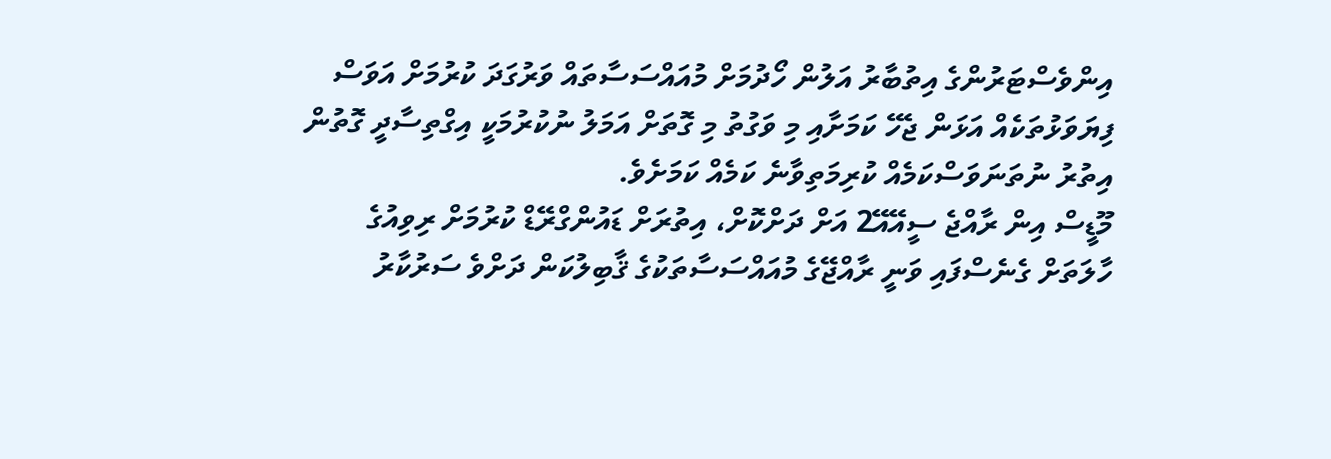އިންވެސްޓަރުންގެ އިތުބާރު އަލުން ހޯދުމަށް މުއައްސަސާތައް ވަރުގަދަ ކުރުމަށް އަވަސް ފިޔަވަޅުތަކެއް އަޅަން ޖެހޭ ކަމަށާއި މި ވަގުތު މި ގޮތަށް އަމަލު ނުކުރުމަކީ އިގްތިސާދީ ގޮތުން އިތުރު ނުތަނަވަސްކަމެއް ކުރިމަތިވާނެ ކަމެއް ކަމަށެވެ.
މޫޑީސް އިން ރާއްޖެ ސީއޭއޭ2 އަށް ދަށްކޮށް، އިތުރަށް ޑައުންގްރޭޑް ކުރުމަށް ރިވިއުގެ ހާލަތަށް ގެނެސްފައި ވަނީ ރާއްޖޭގެ މުއައްސަސާތަކުގެ ޤާބިލުކަން ދަށްވެ ސަރުކާރު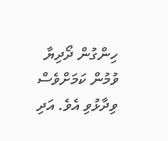ހިންގުން ދޯދިޔާ ވުމުން ކަމަށްވެސް ވިދާޅުވި އެވެ. އަދި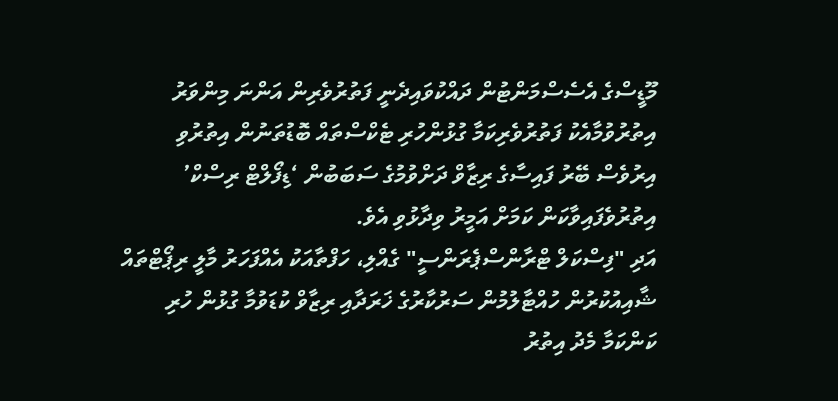މޫޑީސްގެ އެސެސްމަންޓުން ދައްކުވައިދެނީ ފަތުރުވެރިން އަންނަ މިންވަރު އިތުރުވުމާއެކު ފަތުރުވެރިކަމާ ގުޅުންހުރި ޓެކްސްތައް ބޮޑުތަނުން އިތުރުވި އިރުވެސް ބޭރު ފައިސާގެ ރިޒާވް ދަށްވުމުގެ ސަބަބުން ‘ޑިފޯލްޓް ރިސްކް’ އިތުރުވެފައިވާކަން ކަމަށް އަމީރު ވިދާޅުވި އެވެ.
އަދި "ފިސްކަލް ޓްރާންސްޕެރަންސީ" ގެއްލި، ހަފްތާއަކު އެއްފަހަރު މާލީ ރިޕޯޓްތައް ޝާއިއުކުރުން ހުއްޓާލުމުން ސަރުކާރުގެ ޚަރަދާއި ރިޒާވް ކުޑަވުމާ ގުޅުން ހުރި ކަންކަމާ މެދު އިތުރު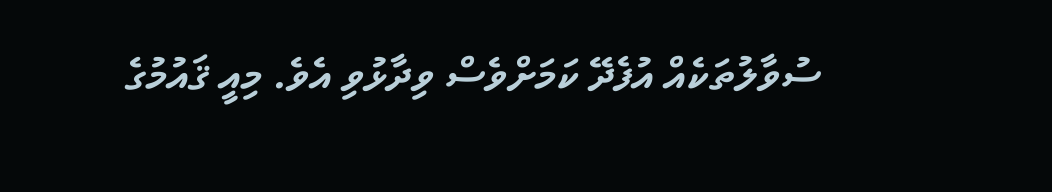ސުވާލުތަކެއް އުފެދޭ ކަމަށްވެސް ވިދާޅުވި އެވެ. މިއީ ޤައުމުގެ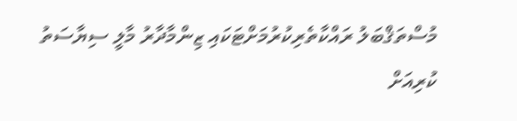މުސްތަޤްބަލު ރައްކާތެރިކުރުމަށްޓަކައި ޒިންމާދާރު މާލީ ސިޔާސަތު ކުރިއަށް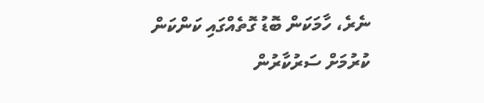ނެރެ، ހާމަކަން ބޮޑު ގޮތެއްގައި ކަންކަން ކުރުމަށް ސަރުކާރުން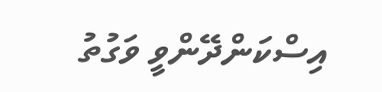އިސްކަންދޭންވީ ވަގުތު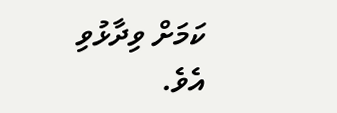ކަމަށް ވިދާޅުވި އެވެ.